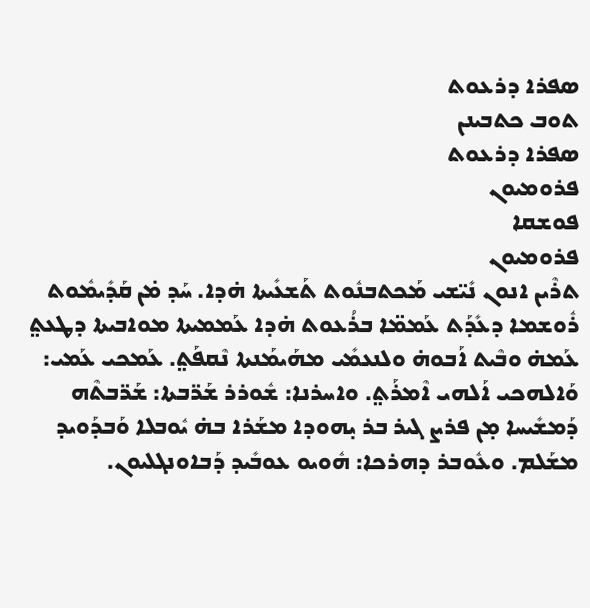ܣܦܪܐ ܕܪܥܘܬ
ܬܘܒ ܟܬܒܝܢܢ
ܣܦܪܐ ܕܪܥܘܬ
ܦܪܘܡܝܘܢ
ܦܘܫܩܐ
ܦܪܘܡܝܘܢ
ܬܪܶܝܢ ܐܢܘܢ ܢܺܝ̈ܫܝ ܡܰܟܬܒܢܽܘܬ ܬܰܫܥܺܝܬܐ ܗ̇ܕܐ. ܚܰܕ ܡ̇ܢ ܩܰܕܺܝܡܽܘܬ ܪܽܘܫܡܐ ܕܥܺܕܰܬ ܥܰܡܡ̈ܐ ܒܪܳܥܘܬ ܗ̇ܕܐ ܥܰܡܡܝܬܐ ܡܘܐܒܝܬܐ ܕܛܥܬ݀ ܥܰܡܗ̇ ܘܒܶܝܬ ܐܰܒܘܗ̇ ܘܠܢܥܡܺܝ ܡܗܰܝܡܰܢܬܐ ܢܶܩܦܰܬ݀. ܥܰܡܟܝ ܥܰܡܝ: ܘܰܐܠܗܟܝ ܐܰܠܗܝ ܐܶܡܪܰܬ݀. ܘܐܚܪܢܐ: ܫܽܘܪܪ ܫܰܪ̈ܒܬܐ: ܫܰܪ̈ܒܬܶܗ ܕܰܡܫܺܝܚܐ ܡ̣ܢ ܦܪܨ ܓܝܪ ܒܪ ܝ̣ܗܘܕܐ ܡܫܰܪܐ ܒܗ̇ ܝܽܘܒܠܐ ܘܰܒܕܰܘܝܕ ܡܫܰܠܡ. ܘܥܽܘܒܪ ܕܗܪܟܐ: ܗܽܘܝܘ ܥܘܒܺܝܕ ܕܰܒܐܘܢܓܠܝܘܢ.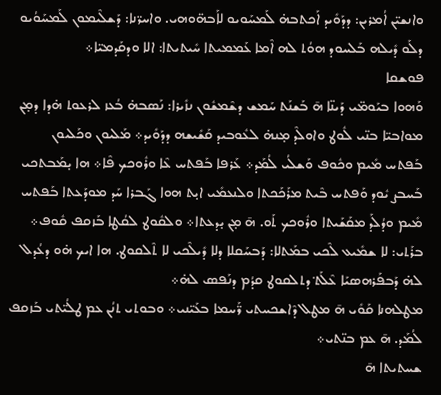ܘܐܢܫܝ̈ܢ ܐܳܡܪܝܢ: ܕܕܰܘܺܝܕ ܐܰܟܬܒܗ̇ ܠܰܡܚܰܘܝܘ ܠܐܰܒܗ̈ܘܗܝ. ܘܐܚܪ̈ܢܐ: ܕܰܫܠܶܝܡܘܢ ܠܰܡܚܰܘܳܝܘ ܕܠܰܘ ܕܺܝܠܗ ܒܰܠܚܘܕ ܗܘܳܬ ܠܗ ܐܶܡܐ ܥܰܡܡܝܬܐ ܚܺܝܬܝܬܐ: ܐܠܐ ܘܕܩܰܕܡܝ̈ܐ܀
ܦܘܫܩܐ
ܘܰܗܘܐ ܒܝܰܘܡ̈ܝ ܕܰܝܢ̈ܐ ܗ̄ ܒܰܫܢܰܬ ܚܰܡܫ ܕܫܶܡܫܽܘܢ ܢܙܺܝܪܐ: ܢܰܣܒܗ̇ ܒܳܥܙ ܠܪܥܘܬ ܗ̇ܕܐ ܕܡ̣ܢ ܡܘܐܒܝ̈ܐ ܒܢ̈ܝ ܠܽܘܛ ܘܐܘܠܶܕ ܡ̣ܢܗ̇ ܠܥܽܘܒܝܕ ܩܰܫܺܝܫܗ ܕܕܰܘܺܝܕ܀ ܡܰܠܝܘܢ ܘܟܰܠܝܘܢ
ܒܰܦܬܚ ܡܺܝܡ ܘܟܽܘܦ ܘܰܫܠܳܝ ܠܳܡܰܕ܀ ܥܰܪܦܐ ܒܰܦܬܚ ܥܶܐ ܘܪܽܘܟܟ ܦܶܐ܀ ܗܐ ܝ̣ܡܰܒܬܟܝ ܒܰܚܒܨ ܝܽܘܕ ܘܰܦܬܚ ܒܶܝܬ ܡܪܰܟܰܟܬܐ ܘܠܢܥܡܺܝ ܐܝ̣ܬ ܗܘܐ ܓܰܒܪܐ ܚܰܕ ܡܘܕܰܥܬܐ ܒܰܦܬܚ ܡܺܝܡ ܘܕܳܠܰܕ ܡܩܰܫܰܝܬܐ ܘܪܽܘܟܟ ܬܰܘ. ܗ̄ ܡ̣ܢ ܝ̣ܕܥܬܐ܀ ܘܠܩܽܘܛ ܠܩܳܛܐ ܒܰܙܩܦ ܩܽܘܦ܀
ܒܪܰܬܝ: ܠܐ ܫܡܺܝܥ ܠܶܟܝ ܒܡܰܬܠܐ: ܕܰܒܚܰܩܠܐ ܕܠܐ ܕܺܝܠܶܟܝ ܠܐ ܬܶܠܩܘܛ. ܗܐ ܐܝܟ ܗ̇ܘ ܕܥܳܕܠ ܠܗ̇ ܕܰܒܦܰܪܗܣܝܰܐ ܥܶܠܰܬ݀ ܕܬܠܩܘܛ ܩܕܳܡ ܕܢܰܦܣ ܠܗ̇܀
ܡܛܠܗܢܐ ܩܰܘܺܝ ܗ̄ ܡܛܠ ܕܶܐܫܟܚܬܝ ܪ̈ܰܚܡܐ ܒܥܰܝ̈ܢܝ܀ ܘܒܘܬܝ ܬܢܳܢ ܥܡ ܛܠܳܝ̈ܬܝ ܒܰܙܩܦ ܠܳܡܰܕ. ܗ̄ ܥܡ ܒܢ̈ܬܝ܀
ܫܚܬܝܬܐ ܗ̄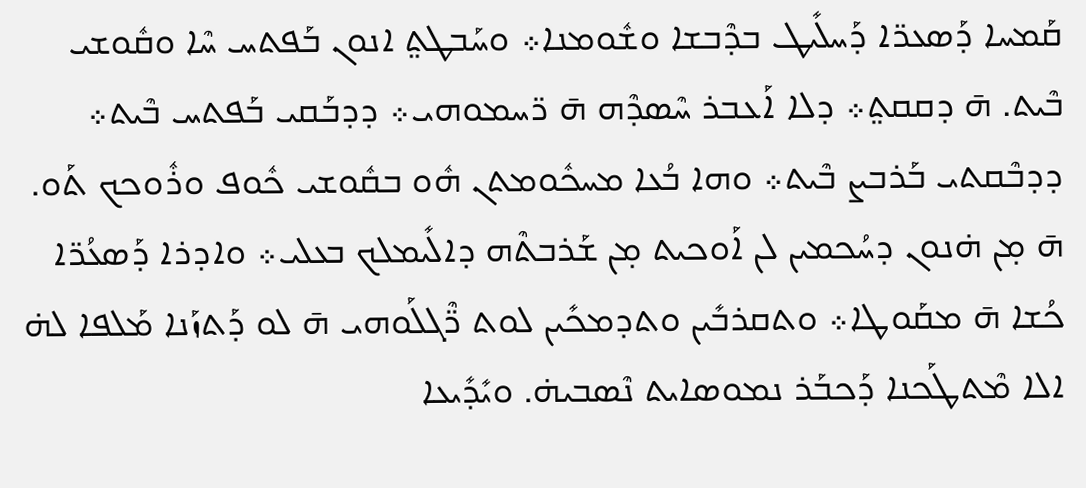ܩܰܡܚܐ ܕܰܣܥܪ̈ܐ ܕܰܚܠܺܝܛ ܒܕܶܒܫܐ ܘܫܽܘܡܢܐ܀ ܘܚܰܒܛܬ݀ ܐܢܘܢ ܒܰܦܬܚ ܚܶܐ ܘܩܽܘܫܝ ܒܶܝܬ. ܗ̄ ܕܩܩܬ݀܀ ܕܠܐ ܐܰܥܒܪ ܚܶܣܕܶܗ ܗ̄ ܪ̈ܚܡܘܗܝ܀ ܕܕܒܰܩܝ ܒܰܦܬܚ ܒܶܝܬ܀ ܕܕܒܶܩܬܝ ܒܰܪܒܨ ܒܶܝܬ܀ ܘܗܐ ܒܳܥܐ ܡܚܟܽܘܡܬܢ ܗܽܘ ܒܩܽܘܫܝ ܟܽܘܦ ܘܪܽܘܟܟ ܬܰܘ. ܗ̄ ܡ̣ܢ ܗ̇ܢܘܢ ܕܚܳܟܡܝܢ ܠܢ ܐܰܘܟܝܬ ܡ̣ܢ ܫܰܪܒܬܶܗ ܕܐܠܺܝܡܠܟ ܒܥܠܝ܀ ܘܐܕܪܐ ܕܰܣܥܳܪ̈ܐ ܟܳܫܐ ܗ̄ ܡܩܰܘܛܐ܀ ܘܬܩܪܒܺܝܢ ܘܬܕܡܟܺܝܢ ܠܘܬ ܪ̈ܶܓܠܰܘܗܝ ܗ̄ ܠܘ ܕܰܬܙܰܢܐ ܡܰܠܦܐ ܠܗ̇ ܐܠܐ ܡܶܬܛܰܟܢܐ ܕܰܟܒܰܪ ܢܡܘܣܐܝܬ ܢܶܣܒܝܗ̇. ܘܝܺܕܺܝܥܐ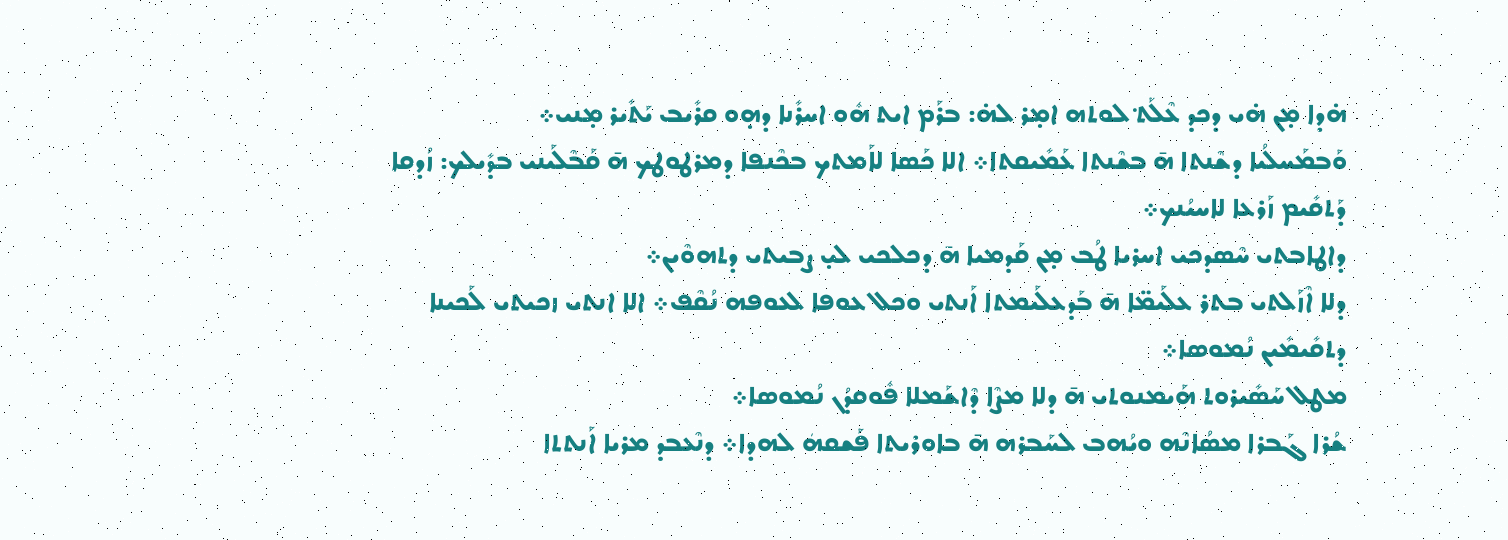ܗ̇ܕܐ ܡ̣ܢ ܗ̇ܝ ܕܟܕ ܥܶܠܰܬ݀ ܠܘܬܗ ܐܡ̣ܪ ܠܗ̇: ܒܪܰܡ ܐܝܬ ܗܽܘ ܐܚܪܺܢܐ ܕܗ̣ܘ ܩܪܺܝܒ ܝܰܬܺܝܪ ܡ̣ܢܝ܀
ܘܰܒܡܰܚܠܳܝܐ ܕܫܶܢܬܐ ܗ̄ ܒܫܶܢܬܐ ܥܰܡܺܝܩܬܐ܀ ܐܠܐ ܟܰܣܐ ܠܐܰܡܬܟ ܒܟܶܢܦܐ ܕܡܪܛܘܛܟ ܗ̄ ܩܰܒܶܠܰܝܢܝ ܒܕܺܝܠܟ: ܙܳܕܩܐ ܕܰܬܩܺܝܡ ܙܰܪܥܐ ܠܐܚܝܳܢܟ܀
ܕܐܛܐܒܬܝ ܚܶܣܕܟܝ ܐܚܪܝܐ ܛܳܒ ܡ̣ܢ ܩܰܕܡܝܐ ܗ̄ ܕܟܠܟܝ ܠܝ̣ ܨܒܝܬܝ ܕܬܗܘܶܝܢ܀
ܕܠܐ ܐܶܙܰܠܬܝ ܒܬܪ ܥܠܰܝܡ̈ܐ ܗ̄ ܒܰܕܥܠܰܝܡܬܐ ܐܰܢܬܝ ܘܟܠ ܥܘܦܐ ܠܥܘܦܗ ܢܳܩܶܦ܀ ܐܠܐ ܐܢܬܝ ܙܟܝܬܝ ܠܰܟܝܢܐ ܕܬܩܺܝܡܺܝܢ ܢܳܡܘܣܐ܀
ܡܛܠ ܚܰܣܺܝܪܘܬ ܗܰܝܡܢܘܬܝ ܗ̄ ܕܠܐ ܡܨܶܐ ܕܶܐܫܰܡܠܐ ܦܽܘܩܕܳܢ ܢܳܡܘܣܐ܀
ܫܳܪܐ ܓܰܒܪܐ ܡܣܳܐܢܶܗ ܘܝܳܗܒ ܠܚܰܒܪܗ ܗ̄ ܒܐܘܪܝܬܐ ܦܰܫܩܗܿ ܠܗܕܐ܀ ܕܢܶܥܒܕ ܡܪܝܐ ܐܰܢܬܬܐ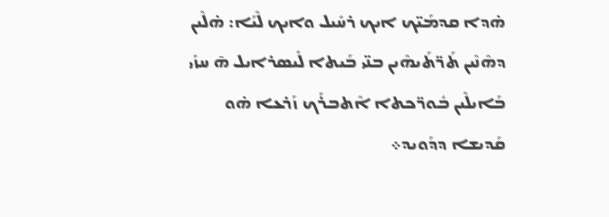ܗ̇ܕܐ ܩܕܡܰܝ̈ܟ ܐܝܟ ܪܚܺܝܠ ܘܐܝܟ ܠܶܝܰܐ: ܗ̇ܠܶܝܢ ܕܗܶܢܶܝܢ ܬܰܪ̈ܬܰܝܗܶܝܢ ܒܢ̈ܝ ܒܰܝܬܐ ܠܺܝܣܪܐܝܠ ܗ̄ ܚܙܺܝ ܒܰܐܝܠܶܝܢ ܒܽܘܪ̈ܟܬܐ ܐܶܬܒܪܰܟ ܙܰܪܥܐ ܗ̇ܘ ܩܰܕܝܫܐ ܕܕܰܘܝܕ܀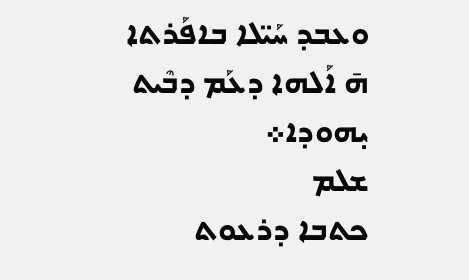ܘܥܒܕ ܚܰܝ̈ܠܐ ܒܐܦܰܪܬܐ ܗ̄ ܐܰܠܗܐ ܕܥܰܡ ܕܒܶܝܬ ܝ̣ܗܘܕܐ܀
ܫܠܡ
ܟܬܒܐ ܕܪܥܘܬ